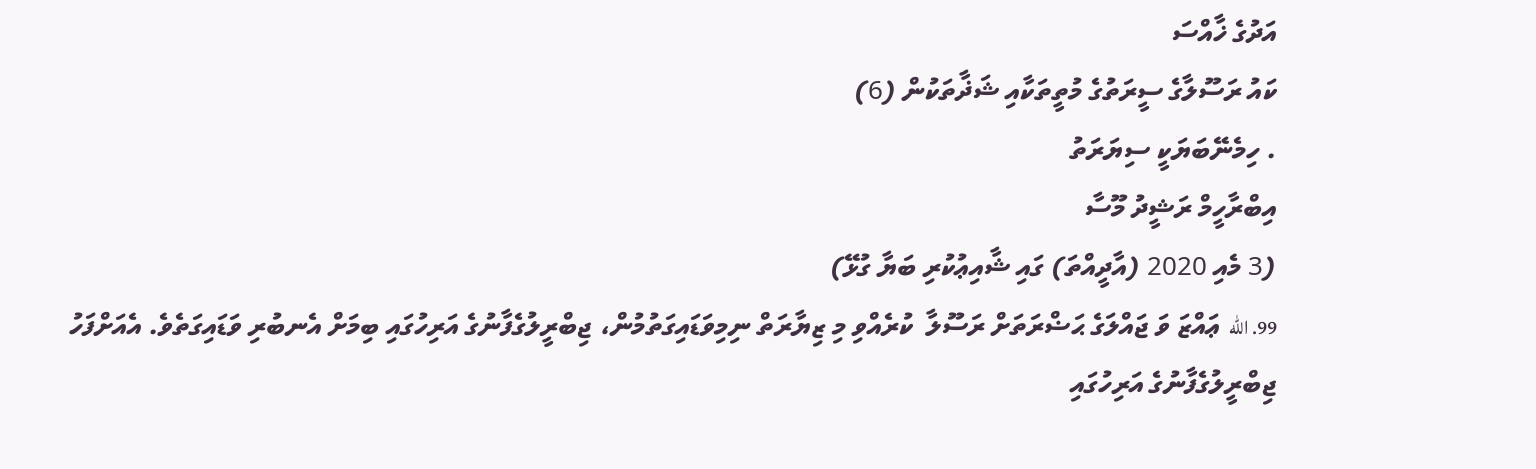އަދުގެ ޚާއްސަ
ކައު ރަސޫލާގެ ސީރަތުގެ މުތީތަކާއި ޝަޛާތަކުން (6)
. ހިމެނޭބަޔަކީ ސިޔަރަތު
އިބްރާހީމް ރަޝީދު މޫސާ
(3 މެއި 2020 (އާދީއްތަ) ގައި ޝާއިޢުކުރި ބަޔާ ގުޅޭ)
99. الله  ޢައްޒަ ވަ ޖައްލަގެ ޙަޟްރަތަށް ރަސޫލާ  ކުރެއްވި މި ޒިޔާރަތް ނިމިވަޑައިގަތުމުން، ޖިބްރީލުގެފާނުގެ އަރިހުގައި ބިމަށް އެނބުރި ވަޑައިގަތެވެ. އެއަށްފަހު ޖިބްރީލުގެފާނުގެ އަރިހުގައި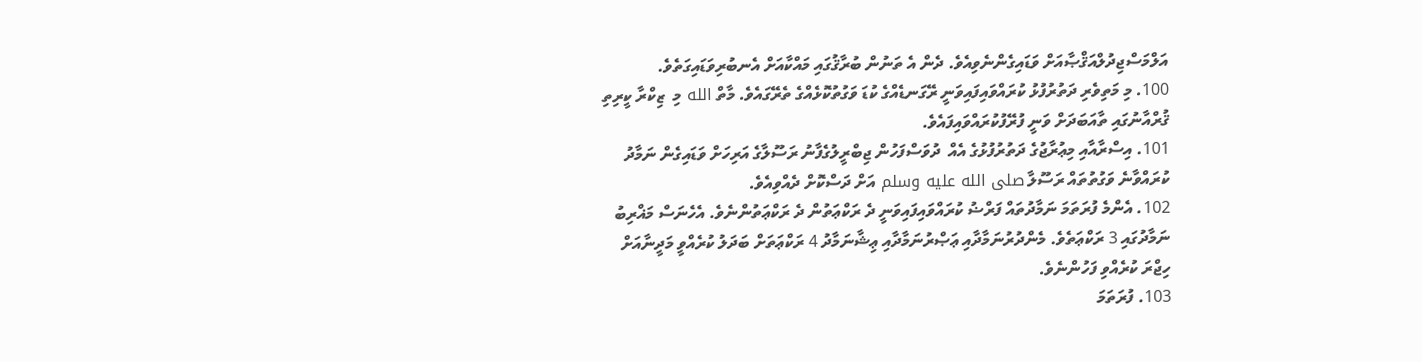އަލްމަސްޖިދުލްއަޤްޞާއަށް ވަޑައިގެންނެވިއެވެ. ދެން އެ ތަނުން ބުރާޤުގައި މައްކާއަށް އެނބުރިވަޑައިގަތެވެ.
100. މި މަތިވެރި ދަތުރުފުޅު ކުރައްވައިފައިވަނީ ރޭގަނޑެއްގެ ކުޑަ ވަގުތުކޮޅެއްގެ ތެރޭގައެވެ. މާތް الله މި  ޒިކްރާ ކީރިތި ޤުރްއާނުގައި ތާއަބަދަށް ވަނީ ފުރޭފުކުރައްވައިފައެވެ.
101. އިސްރާއާއި މިޢުރާޖުގެ ދަތުރުފުޅުގެ އެއް  ދުވަސްފަހުން ޖިބްރީލުގެފާނު ރަސޫލާގެ އަރިހަށް ވަޑައިގެން ނަމާދު ކުރައްވާނެ ވަގުތުތައް ރަސޫލާ صلى الله عليه وسلم އަށް ދަސްކޮށް ދެއްވިއެވެ.
102. އެންމެ ފުރަތަމަ ނަމާދުތައް ފަރްޟު ކުރައްވައިފައިވަނީ ދެ ރަކްޢަތުން ދެ ރަކްޢަތުންނެވެ. އެހެނަސް މަޣްރިބު ނަމާދުގައި 3 ރަކްޢަތެވެ. މެންދުރުނަމާދާއި ޢަޞްރުނަމާދާއި ޢިޝާނަމާދު 4 ރަކްޢަތަށް ބަދަލު ކުރެއްވީ މަދީނާއަށް ހިޖްރަ ކުރެއްވި ފަހުންނެވެ.
103. ފުރަތަމަ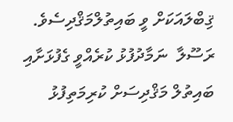ޤިބްލައަކަށް ވީ ބައިތުލްމަޤްދިސެވެ. ރަސޫލާ  ނަމާދުފުޅު ކުރެއްވީ ގެފުޅަށާއި ބައިތުލް މަޤްދިސަށް ކުރިމަތިފުޅު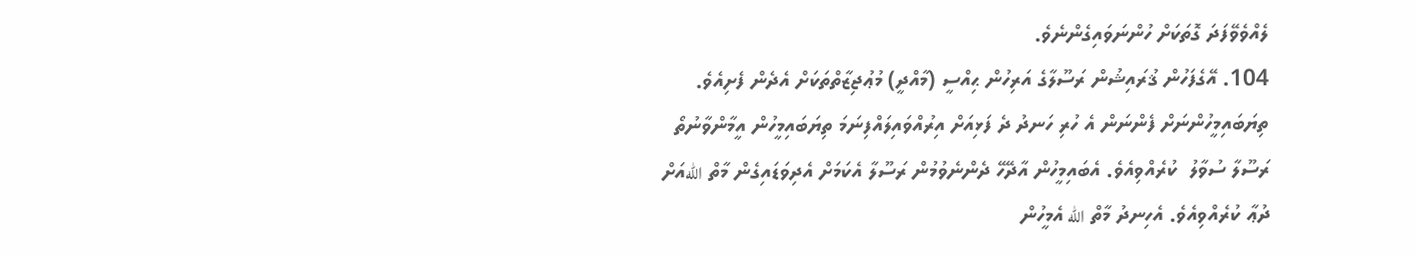ލެއްވެވޭފަދަ ގޮތަކަށް ހުންނަވައިގެންނެވެ.
104. އޭގެފަހުން ޤުރައިޝުން ރަސޫލާގެ އަރިހުން ޙިއްސީ (މާއްދީ) މުޢުޖިޒާތްތަކަށް އެދެން ފެށިއެވެ. ތިޔަބައިމީހުންނަށް ފެންނަން އެ ހުރި ހަނދު ދެ ފަޅިއަށް އިރުއްވައިލައްފިނަމަ ތިޔަބައިމީހުން އީމާންވާނުތޯ ރަސޫލާ ސުވާލު  ކުރެއްވިއެވެ. އެބައިމީހުން އާދޭހޭ ދެންނެވުމުން ރަސޫލާ އެކަމަށް އެދިވަޑައިގެން މާތް اللهއަށް ދުޢާ ކުރެއްވިއެވެ. އެހިނދު މާތް الله އެމީހުން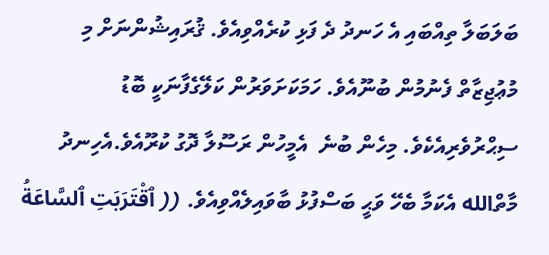ބަލަބަލާ ތިއްބައި އެ ހަނދު ދެ ފަޅި ކުރެއްވިއެވެ. ޤުރައިޝުންނަށް މި މުޢުޖިޒާތް ފެނުމުން ބުނޫއެވެ. ހަމަކަށަވަރުން ކަލޭގެފާނަކީ ބޮޑު ސިޙްރުވެރިއެކެވެ. މިހެން ބުނެ  އެމީހުން ރަސޫލާ ދޮގު ކުރޫއެވެ.އެހިނދު މާތްالله އެކަމާ ބެހޭ ވަޙީ ބަސްފުޅު ބާވައިލެއްވިއެވެ. (( ٱقْتَرَبَتِ ٱلسَّاعَةُ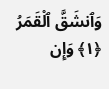وَٱنشَقَّ ٱلْقَمَرُ ﴿١﴾ وَإِن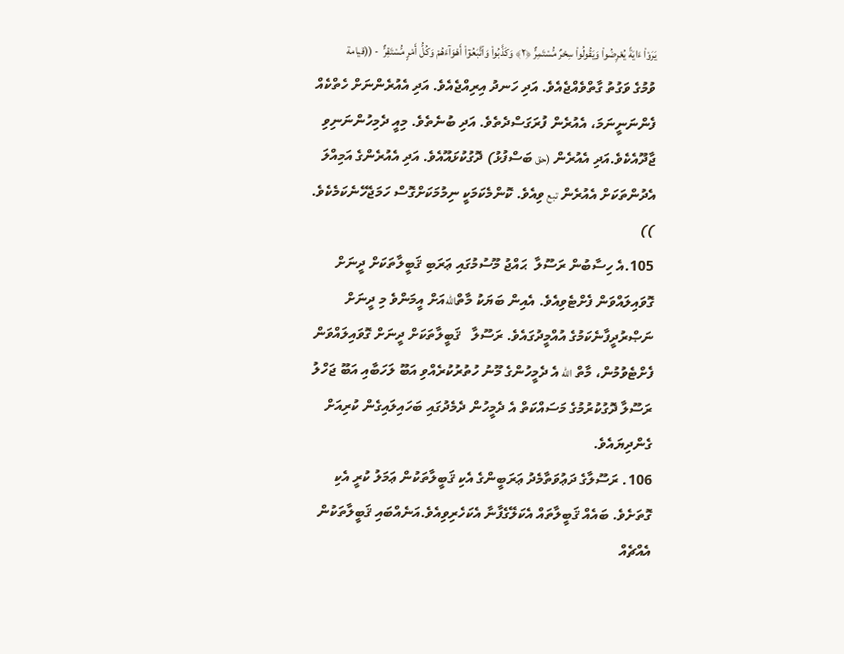يَرَوْا۟ ءَايَةً يُعْرِضُوا۟ وَيَقُولُوا۟ سِحْرٌ مُّسْتَمِرٌّ ﴿٢﴾ وَكَذَّبُوا۟ وَٱتَّبَعُوٓا۟ أَهْوَآءَهُمْ وَكُلُّ أَمْرٍ مُّسْتَقِرٌّ  - ((قيامة ވުމުގެ ވަގުތު ގާތްވެއްޖެއެވެ. އަދި ހަނދު އިރިއްޖެއެވެ. އަދި އެއުރެންނަށް ހެތްކެއް ފެންނަނީނަމަ، އެއުރެން ފުރަގަސްދެތެވެ. އަދި ބުނެތެވެ. މިއީ ދެމިހުންނަނިވި ޖާދޫއެކެވެ.އަދި އެއުރެން (حق ބަސްފުޅު) ދޮގުކުޅައޫއެވެ. އަދި އެއުރެންގެ އަމިއްލަ އެދުންތަކަށް އެއުރެން تبع ވިއެވެ. ކޮންމެކަމަކީ ނިމުމަކަށްގޮސް ހަމަޖެހޭނެކަމެކެވެ. ))
105.އެ ހިސާބުން ރަސޫލާ  ޙައްޖު މޫސުމުގައި ޢަރަބި ޤަބީލާތަކަށް ދީނަށް ގޮވައިލައްވަން ފެށްޓެވިއެވެ. އެއިން ބަޔަކު މާތްاللهއަށް އީމަންވެ މި ދީނަށް ނަޞްރުދީފާނެކަމުގެ އުއްމީދުގައެވެ. ރަސޫލާ   ޤަބީލާތަކަށް ދީނަށް ގޮވައިލައްވަން ފެށްޓެވުމުން، މާތް الله އެ ދެމީހުންގެ މޫނު ހުތުރުކުރެއްވި އަބޫ ލަހަބާއި އަބޫ ޖަހްލު ރަސޫލާ ދޮގުކުރުމުގެ މަސައްކަތް އެ ދެމީހުން ދެމެދުގައި ބަހައިލައިގެން ކުރިއަށް ގެންދިޔައެވެ.
106. ރަސޫލާގެ ދަޢުވަތާމެދު ޢަރަބީންގެ އެކި ޤަބީލާތަކުން ޢަމަލު ކުރީ އެކި ގޮތަށެވެ. ބައެއް ޤަބީލާތައް އެކަލޭގެފާނާ އެކަހެރިވިއެވެ.އަނެއްބައި ޤަބީލާތަކުން އެއްޗެއް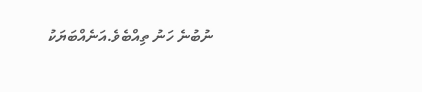ނުބުނެ ހަނު ތިއްބެވެ.އަނެއްބަޔަކު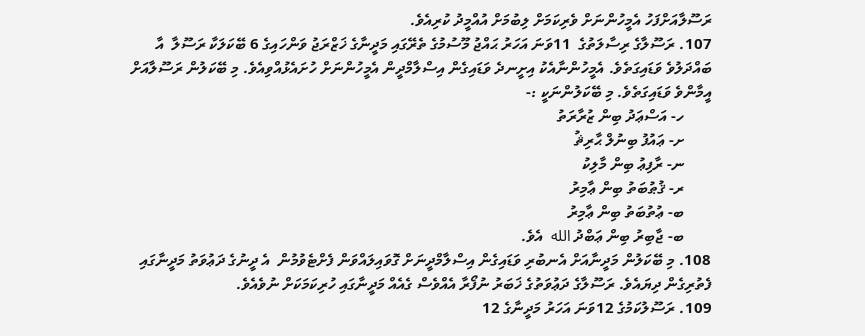ރަސޫލާއަށްފަހު އެމީހުންނަށް ވެރިކަމަށް ލިބުމަށް އުއްމީދު ކުރިއެވެ.
107. ރަސޫލާގެ ރިސާލަތުގެ  11ވަނަ އަހަރު ޙައްޖު މޫސުމުގެ ތެރޭގައި މަދީނާގެ ޚަޒްރަޖު ވަންހައިގެ 6 ބޭކަލަކާ ރަސޫލާ  އާ ބައްދަލުވެ ވަޑައިގަތެވެ. އެމީހުންނާއެކު އިށީނދެ ވަޑައިގެން އިސްލާމްދީން އެމީހުންނަށް ހުށައެޅުއްވިއެވެ. މި ބޭކަލުން ރަސޫލާއަށް އީމާންވެ ވަޑައިގަތެވެ. މި ބޭކަލުންނަކީ :-
       ހ- އަސްޢަދު ބިން ޒުރާރަތު
       ށ- ޢައުފު ބިނުލް ޙާރިޘު
       ނ- ރާފިޢު ބިން މާލިކު
       ރ- ޤުޠުބަތު ބިން ޢާމިރު
       ބ- ޢުތުބަތު ބިން ޢާމިރު
       ބ- ޖާބިރު ބިން ޢަބްދު الله  އެވެ.
108. މި ބޭކަލުން މަދީނާއަށް އެނބުރި ވަޑައިގެން އިސްލާމްދީނަށް ގޮވައިލައްވަން ފެށްޓެވުމުން  އެ ދީނުގެ ދަޢުވަތު މަދީނާގައި ފެތުރިގެން ދިޔައެވެ. ރަސޫލާގެ ދަޢުވަތުގެ ޚަބަރު ނުފޯރާ އެއްވެސް ގެއެއް މަދީނާގައި ހުރިކަމަކަށް ނުވެއެވެ.
109. ރަސޫލުކަމުގެ 12ވަނަ އަހަރު މަދީނާގެ 12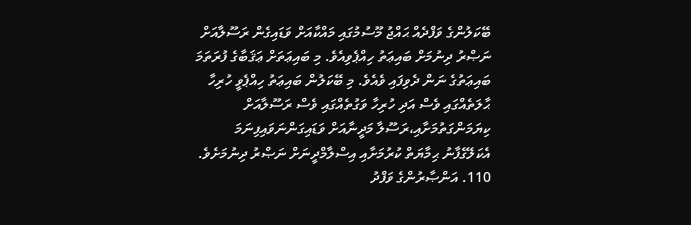ބޭކަލުންގެ ވަފްދެއް ޙައްޖު މޫސުމުގައި މައްކާއަށް ވަޑައިގެން ރަސޫލާއަށް ނަޞްރު ދިނުމަށް ބައިޢަތު ހިއްޕެވިއެވެ. މި ބައިޢަތަށް ޢަޤަބާގެ ފުރަތަމަ ބައިޢަތުގެ ނަން ދެވިފައި ވެއެވެ. މި ބޭކަލުން ބައިޢަތު ހިއްޕެވީ ހުރިހާ ޙާލަތެއްގައި ވެސް އަދި ހުރިހާ ވަގުތެއްގައި ވެސް ރަސޫލާއަށް ކިޔަމަންގަތުމަށާއި،ރަސޫލާ މަދީނާއަށް ވަޑައިގަންނަވައިފިނަމަ އެކަލޭގެފާނު ޙިމާޔަތް ކުރުމަށާއި އިސްލާމްދީނަށް ނަޞްރު ދިނުމަށެވެ.
110. އަންޞާރުންގެ ވަފްދު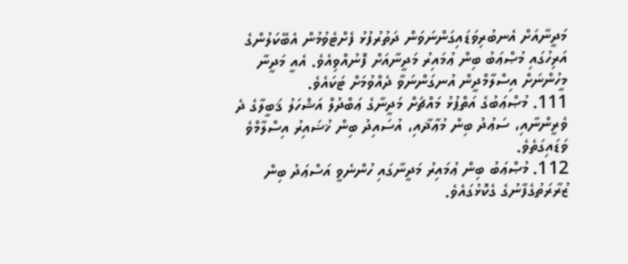މަދީނާއަށް އެނބުރިވަޑައިގަންނަވަން ދަތުރުފުޅު ފެށްޓެވުމުން އެބޭކަލުންގެ އަރިހުގައި މުޞްޢަބު ބިން ޢުމައިރު މަދީނާއަށް ފޮނުއްވިއެވެ. އެއީ މަދީނާ މީހުންނަށް އިސްލާމްދީން އުނގަންނަވާ ދެއްވުމަށް ޓަކައެވެ.
111. މުޞްޢަބުގެ އަތްޕުޅު މައްޗަށް މަދީނާގެ ޢަބްދުލް އަޝްހަލު ޤަބީލާގެ ދެ ވެރީންނާއި، ސަޢުދު ބިން މުޢާޛާއި، އުސައިދު ބިން ޚުޟައިރު އިސްލާމްވެ ވަޑައިގަތެވެ.
112. މުޞްޢަބު ބިން ޢުމައިރު މަދީނާގައި ހުންނެވީ އަސްޢަދު ބިން ޒުރާރަތުގެފާނުގެ ގެކޮޅުގައެވެ.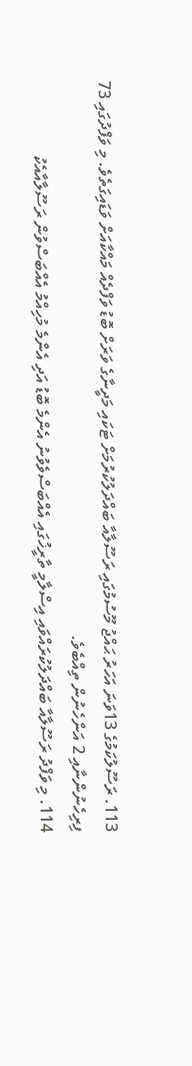113. ރަސޫލުކަމުގެ 13ވަނަ އަހަރު ޙައްޖު މޫސުމުގައި ރަސޫލާއާ ބައްދަލުކުރުމަށް ޓަކައި މަދީނާގެ ވަރަށް ބޮޑު ވަފްދެއް މައްކާއަށް ވަޑައިގަތެވެ. މި ވަފްދުގައި 73 ފިރިހެނުންނާއި 2 އަންހެނުން ތިއްބެވެ.
114. މި ވަފްދު ރަސޫލާއާ ބައްދަލުކުރައްވައި އިސްލާމީ ތާރީޚުގައި އެއްބަސްވެވުނު އެންމެ ބޮޑު އަދި އެންމެ މުހިއްމު އެއްބަސްވުން ރަސޫލާއާއެކު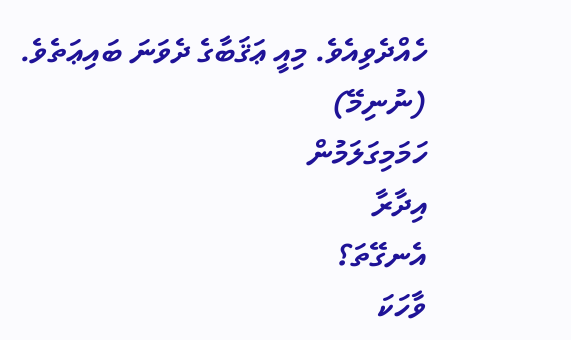ހެއްދެވިއެވެ. މިއީ ޢަޤަބާގެ ދެވަނަ ބައިޢަތެވެ.
(ނުނިމޭ)
ހަމަމިގަލަމުން
އިދާރާ
އެނގޭތަ؟
ވާހަކަ